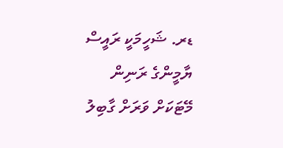ޑރ. ޝަހީމަކީ ރައީސް ޔާމީންގެ ރަނިން މޭޓަކަށް ވަރަށް ގާބިލު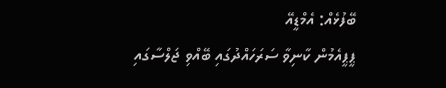ބޭފުޅެއް: އެމްޑީއޭ
ޕީޕީއެމުން ކާނިވާ ސަރަހައްދުގައި ބޭއްވި ޖަލްސާގައި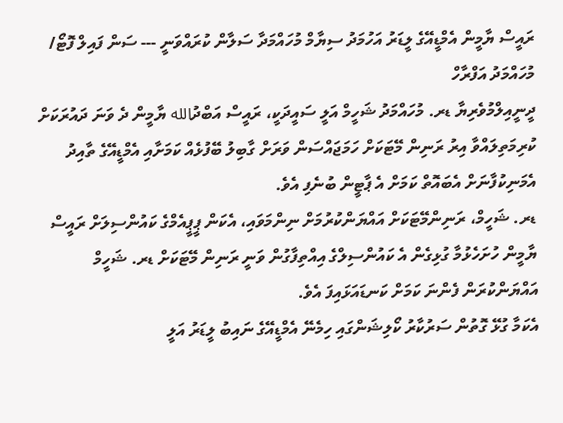ރައީސް ޔާމީން އެމްޑީއޭގެ ލީޑަރު އަހުމަދު ސިޔާމް މުހައްމަދާ ސަލާން ކުރައްވަނީ --- ސަން ފައިލް ފޮޓޯ/ މުހައްމަދު އަފްރާހް
ދީނީއިލްމުވެރިޔާ ޑރ. މުހައްމަދު ޝަހީމް އަލީ ސައީދަކީ، ރައީސް އަބްދުالله ޔާމީން ދެ ވަނަ ދައުރަކަށް ކުރިމަތިލައްވާ އިރު ރަނިން މޭޓަކަށް ހަމަޖައްސަން ވަރަށް ގާބިލު ބޭފުޅެއް ކަމަށާއި އެމްޑީއޭގެ ތާއިދު އެމަނިކުފާނަށް އެބައޮތް ކަމަށް އެ ޕާޓީން ބުނެފި އެވެ.
ޑރ. ޝަހީމް، ރަނިންމޭޓަކަށް އައްޔަންކުރުމަށް ނިންމަވައި، އެކަން ޕީޕީއެމްގެ ކައުންސިލަށް ރައީސް ޔާމީން ހުށަހެޅުމާ ގުޅިގެން އެ ކައުންސިލްގެ އިއްތިފާގުން ވަނީ ރަނިން މޭޓަކަށް ޑރ. ޝަހީމް އައްޔަންކުރަން ފެންނަ ކަމަށް ކަނޑައަޅައިފަ އެވެ.
އެކަމާ ގުޅޭ ގޮތުން ސަރުކާރު ކޯލިޝަންގައި ހިމެނޭ އެމްޑީއޭގެ ނައިބު ލީޑަރު އަލީ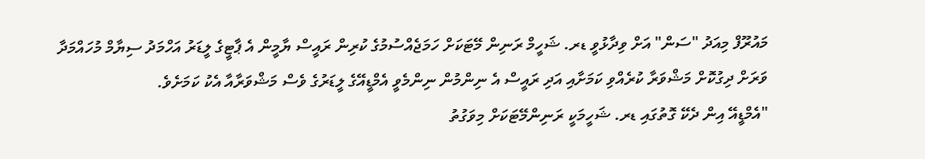މައުރޫފް މިއަދު "ސަން" އަށް ވިދާޅުވީ ޑރ. ޝަހީމް ރަނިން މޭޓަކަށް ހަމަޖެއްސުމުގެ ކުރިން ރައީސް ޔާމީން އެ ޕާޓީގެ ލީޑަރު އަހްމަދު ސިޔާމް މުހައްމަދާ ވަރަށް ދިގުކޮށް މަޝްވަރާ ކުރެއްވި ކަމަށާއި އަދި ރައީސް އެ ނިންމުން ނިންމެވީ އެމްޑީއޭގެ ލީޑަރުގެ ވެސް މަޝްވަރާއާ އެކު ކަމަށެވެ.
"އެމްޑީއޭ އިން ދެކޭ ގޮތުގައި ޑރ. ޝަހީމަކީ ރަނިންމޭޓަކަށް މިވަގުތު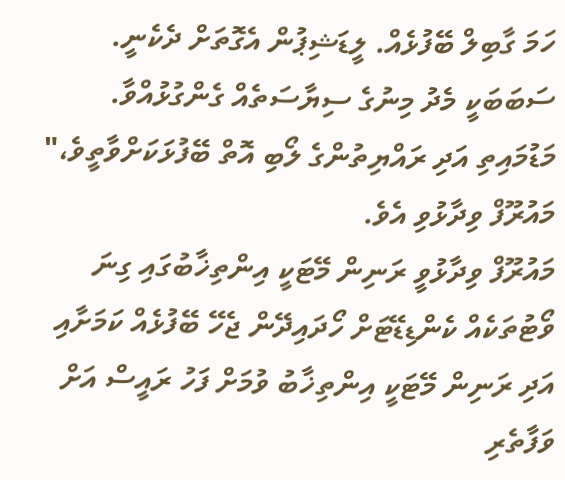ހަމަ ގާބިލް ބޭފުޅެއް. ލީޑަޝިޕުން އެގޮތަށް ދެކެނީ. ސަބަބަކީ މެދު މިނުގެ ސިޔާސަތެއް ގެންގުޅުއްވާ. މަޑުމައިތި އަދި ރައްޔިތުންގެ ލޯބި އޮތް ބޭފުޅަކަށްވާތީވެ،" މައުރޫފް ވިދާޅުވި އެވެ.
މައުރޫފް ވިދާޅުވީ ރަނިން މޭޓަކީ އިންތިޚާބުގައި ގިނަ ވޯޓުތަކެއް ކެންޑިޑޭޓަށް ހޯދައިދޭން ޖެހޭ ބޭފުޅެއް ކަމަށާއި އަދި ރަނިން މޭޓަކީ އިންތިޚާބު ވުމަށް ފަހު ރައީސް އަށް ވަފާތެރި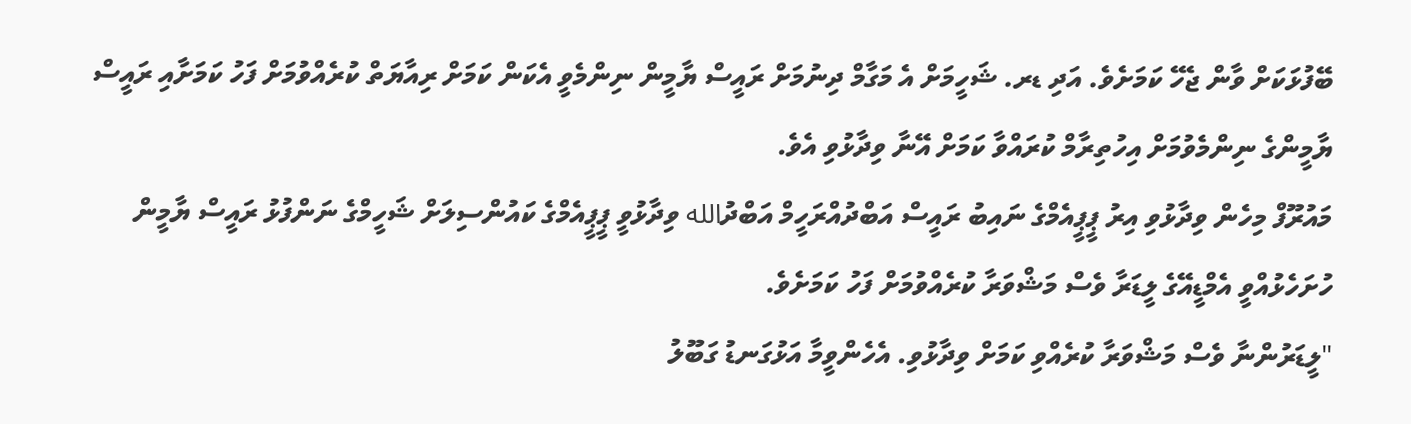ބޭފުޅަކަށް ވާން ޖެހޭ ކަމަށެވެ. އަދި ޑރ. ޝަހީމަށް އެ މަގާމް ދިނުމަށް ރައީސް ޔާމީން ނިންމެވީ އެކަން ކަމަށް ރިއާޔަތް ކުރެއްވުމަށް ފަހު ކަމަށާއި ރައީސް ޔާމީންގެ ނިންމެވުމަށް އިހުތިރާމް ކުރައްވާ ކަމަށް އޭނާ ވިދާޅުވި އެވެ.
މައުރޫފް މިހެން ވިދާޅުވި އިރު ޕީޕީއެމްގެ ނައިބު ރައީސް އަބްދުއްރަހީމް އަބްދުالله ވިދާޅުވީ ޕީޕީއެމްގެ ކައުންސިލަށް ޝަހީމްގެ ނަންފުޅު ރައީސް ޔާމީން ހުށަހެޅުއްވީ އެމްޑީއޭގެ ލީޑަރާ ވެސް މަޝްވަރާ ކުރެއްވުމަށް ފަހު ކަމަށެވެ.
"ލީޑަރުންނާ ވެސް މަޝްވަރާ ކުރެއްވި ކަމަށް ވިދާޅުވި. އެހެންވީމާ އަޅުގަނޑު ގަބޫލު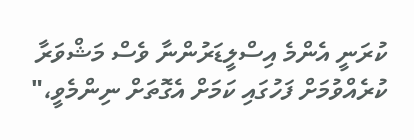ކުރަނީ އެންމެ އިސްލީޑަރުންނާ ވެސް މަޝްވަރާ ކުރެއްވުމަށް ފަހުގައި ކަމަށް އެގޮތަށް ނިންމެވީ،"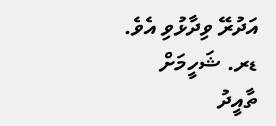އަދުރޭ ވިދާޅުވި އެވެ.
ޑރ. ޝަހީމަށް ތާއީދު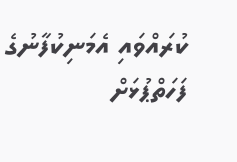ކުރައްވައި އެމަނިކުފާނުގެ ފަހަތްޕުޅަށް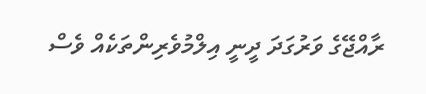ރާއްޖޭގެ ވަރުގަދަ ދީނީ އިލްމުވެރިންތަކެއް ވެސް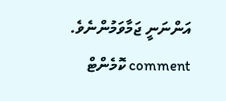އަންނަނީ ޖަމާވަމުންނެވެ.
comment ކޮމެންޓް